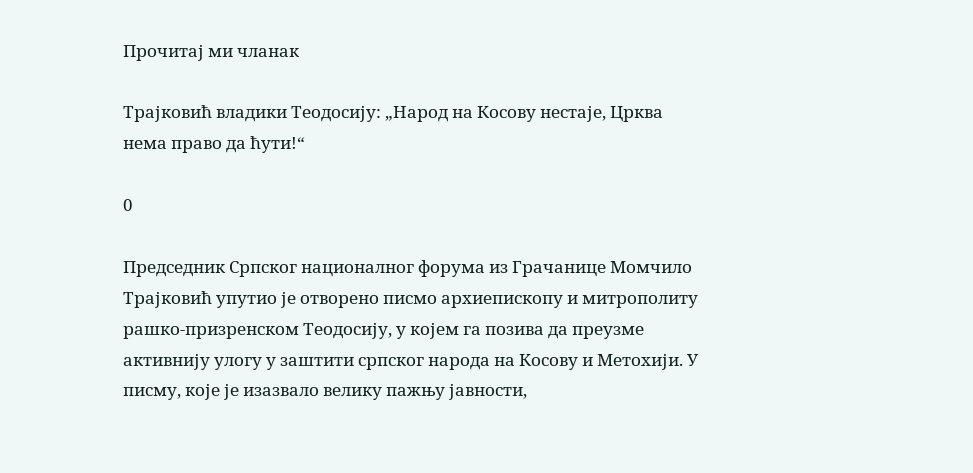Прочитај ми чланак

Трајковић владики Теодосију: „Народ на Косову нестаје, Црква нема право да ћути!“

0

Председник Српског националног форума из Грачанице Момчило Трајковић упутио је отворено писмо архиепископу и митрополиту рашко-призренском Теодосију, у којем га позива да преузме активнију улогу у заштити српског народа на Косову и Метохији. У писму, које је изазвало велику пажњу јавности,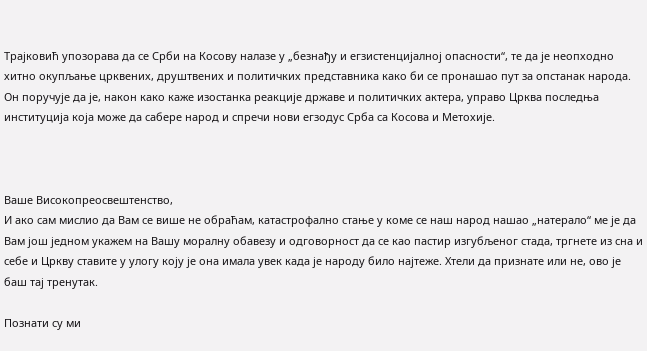Трајковић упозорава да се Срби на Косову налазе у „безнађу и егзистенцијалној опасности“, те да је неопходно хитно окупљање црквених, друштвених и политичких представника како би се пронашао пут за опстанак народа. Он поручује да је, након како каже изостанка реакције државе и политичких актера, управо Црква последња институција која може да сабере народ и спречи нови егзодус Срба са Косова и Метохије.



Ваше Високопреосвештенство,
И ако сам мислио да Вам се више не обраћам, катастрофално стање у коме се наш народ нашао „натерало“ ме је да Вам још једном укажем на Вашу моралну обавезу и одговорност да се као пастир изгубљеног стада, тргнете из сна и себе и Цркву ставите у улогу коју је она имала увек када је народу било најтеже. Хтели да признате или не, ово је баш тај тренутак.

Познати су ми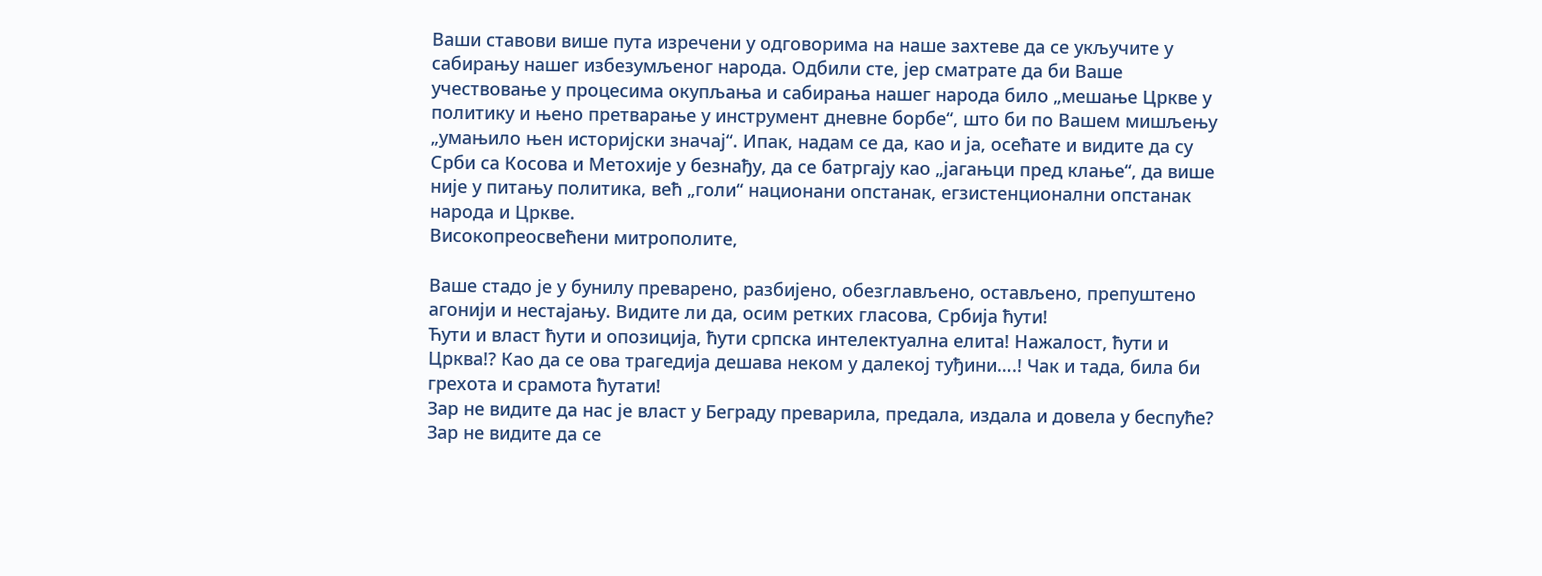Ваши ставови више пута изречени у одговорима на наше захтеве да се укључите у сабирању нашег избезумљеног народа. Одбили сте, јер сматрате да би Ваше учествовање у процесима окупљања и сабирања нашег народа било „мешање Цркве у политику и њено претварање у инструмент дневне борбе“, што би по Вашем мишљењу „умањило њен историјски значај“. Ипак, надам се да, као и ја, осећате и видите да су Срби са Косова и Метохије у безнађу, да се батргају као „јагањци пред клање“, да више није у питању политика, већ „голи“ национани опстанак, егзистенционални опстанак народа и Цркве.
Високопреосвећени митрополите,

Ваше стадо је у бунилу преварено, разбијено, обезглављено, остављено, препуштено агонији и нестајању. Видите ли да, осим ретких гласова, Србија ћути!
Ћути и власт ћути и опозиција, ћути српска интелектуална елита! Нажалост, ћути и Црква!? Као да се ова трагедија дешава неком у далекој туђини….! Чак и тада, била би грехота и срамота ћутати!
Зар не видите да нас је власт у Беграду преварила, предала, издала и довела у беспуће? Зар не видите да се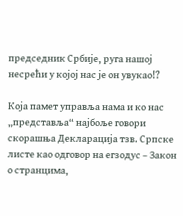председник Србије, руга нашој несрећи у којој нас је он увукао!?

Која памет управља нама и ко нас „представља“ најбоље говори скорашња Декларација тзв. Српске листе као одговор на егзодус – Закон о странцима,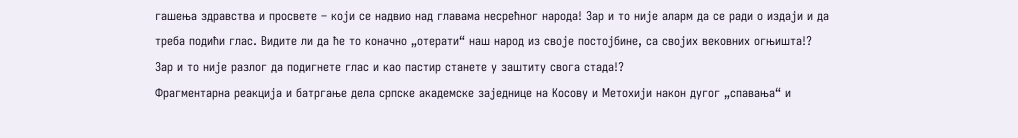гашења здравства и просвете – који се надвио над главама несрећног народа! Зар и то није аларм да се ради о издаји и да треба подићи глас. Видите ли да ће то коначно „отерати“ наш народ из своје постојбине, са својих вековних огњишта!? Зар и то није разлог да подигнете глас и као пастир станете у заштиту свога стада!?
Фрагментарна реакција и батргање дела српске академске заједнице на Косову и Метохији након дугог „спавања“ и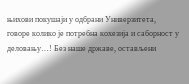њихови покушаји у одбрани Универзитета, говоре колико је потребна кохезија и саборност у деловању…! Без наше државе, остављени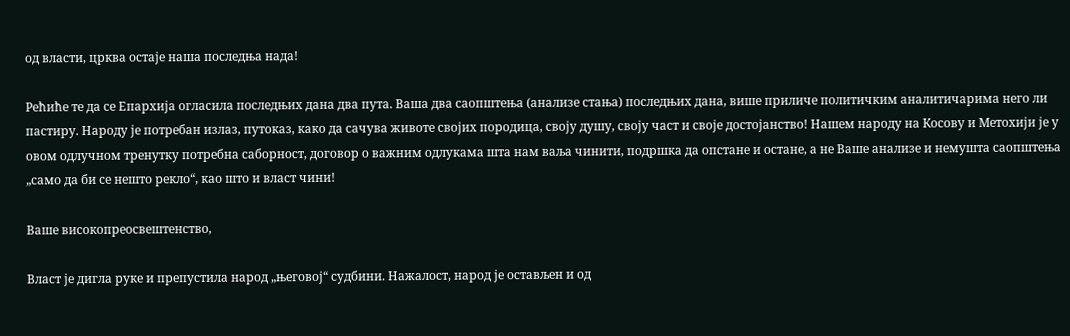од власти, црква остаје наша последња нада!

Рећиће те да се Епархија огласила последњих дана два пута. Ваша два саопштења (анализе стања) последњих дана, више приличе политичким аналитичарима него ли пастиру. Народу је потребан излаз, путоказ, како да сачува животе својих породица, своју душу, своју част и своје достојанство! Нашем народу на Косову и Метохији је у овом одлучном тренутку потребна саборност, договор о важним одлукама шта нам ваља чинити, подршка да опстане и остане, а не Ваше анализе и немушта саопштења „само да би се нешто рекло“, као што и власт чини!

Ваше високопреосвештенство,

Власт је дигла руке и препустила народ „његовој“ судбини. Нажалост, народ је остављен и од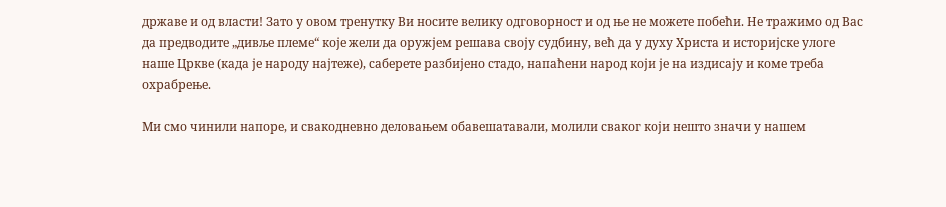државе и од власти! Зато у овом тренутку Ви носите велику одговорност и од ње не можете побећи. Не тражимо од Вас да предводите „дивље племе“ које жели да оружјем решава своју судбину, већ да у духу Христа и историјске улоге наше Цркве (када је народу најтеже), саберете разбијено стадо, напаћени народ који је на издисају и коме треба охрабрење.

Ми смо чинили напоре, и свакодневно деловањем обавешатавали, молили сваког који нешто значи у нашем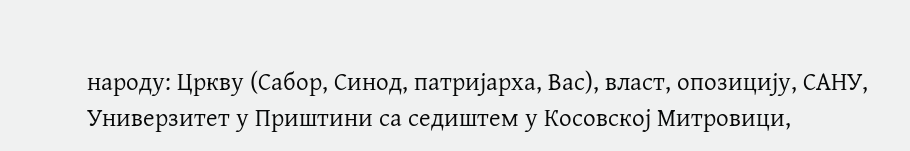народу: Цркву (Сабор, Синод, патријарха, Вас), власт, опозицију, САНУ, Универзитет у Приштини са седиштем у Косовској Митровици,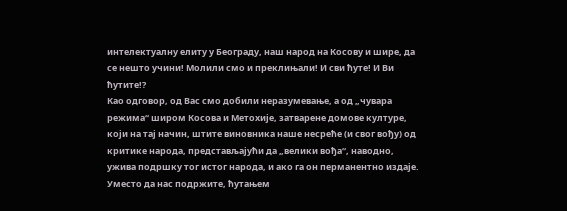интелектуалну елиту у Београду, наш народ на Косову и шире, да се нешто учини! Молили смо и преклињали! И сви ћуте! И Ви ћутите!?
Као одговор, од Вас смо добили неразумевање, а од „чувара режима“ широм Косова и Метохије, затварене домове културе, који на тај начин, штите виновника наше несреће (и свог вођу) од критике народа, представљајући да „велики вођа“, наводно, ужива подршку тог истог народа, и ако га он перманентно издаје. Уместо да нас подржите, ћутањем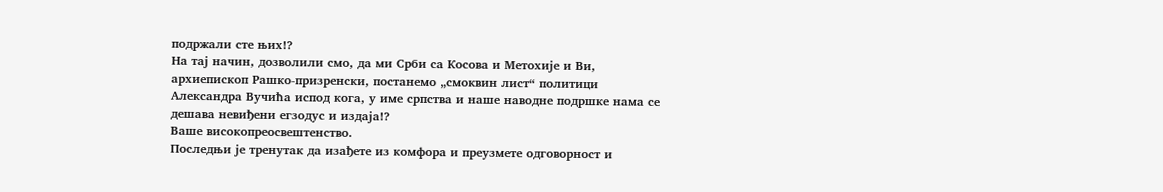подржали сте њих!?
На тај начин, дозволили смо, да ми Срби са Косова и Метохије и Ви, архиепископ Рашко-призренски, постанемо „смоквин лист“ политици Александра Вучића испод кога, у име српства и наше наводне подршке нама се дешава невиђени егзодус и издаја!?
Ваше високопреосвештенство.
Последњи је тренутак да изађете из комфора и преузмете одговорност и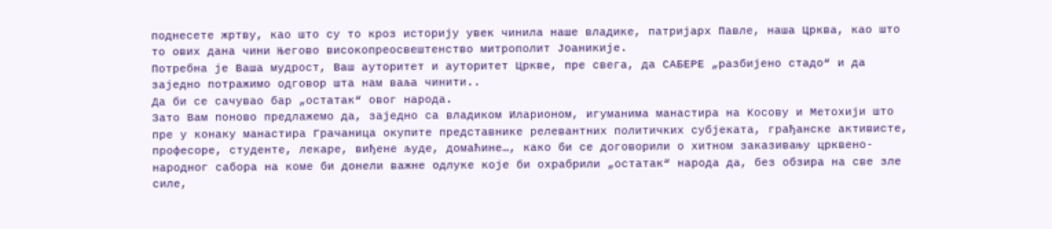поднесете жртву, као што су то кроз историју увек чинила наше владике, патријарх Павле, наша Црква, као што то ових дана чини Његово високопреосвештенство митрополит Јоаникије.
Потребна је Ваша мудрост, Ваш ауторитет и ауторитет Цркве, пре свега, да САБЕРЕ „разбијено стадо“ и да заједно потражимо одговор шта нам ваља чинити..
Да би се сачувао бар „остатак“ овог народа.
Зато Вам поново предлажемо да, заједно са владиком Иларионом, игуманима манастира на Косову и Метохији што пре у конаку манастира Грачаница окупите представнике релевантних политичких субјеката, грађанске активисте, професоре, студенте, лекаре, виђене људе, домаћине…, како би се договорили о хитном заказивању црквено-народног сабора на коме би донели важне одлуке које би охрабрили „остатак“ народа да, без обзира на све зле силе,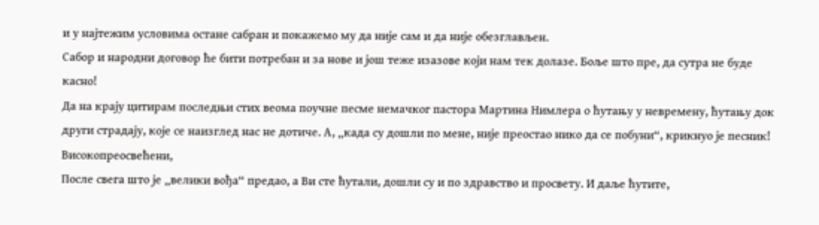и у најтежим условима остане сабран и покажемо му да није сам и да није обезглављен.
Сабор и народни договор ће бити потребан и за нове и још теже изазове који нам тек долазе. Боље што пре, да сутра не буде касно!
Да на крају цитирам последњи стих веома поучне песме немачког пастора Мартина Нимлера о ћутању у невремену, ћутању док други страдају, које се наизглед нас не дотиче. А, „када су дошли по мене, није преостао нико да се побуни“, крикнуо је песник!
Високопреосвећени,
После свега што је „велики вођа“ предао, а Ви сте ћутали, дошли су и по здравство и просвету. И даље ћутите,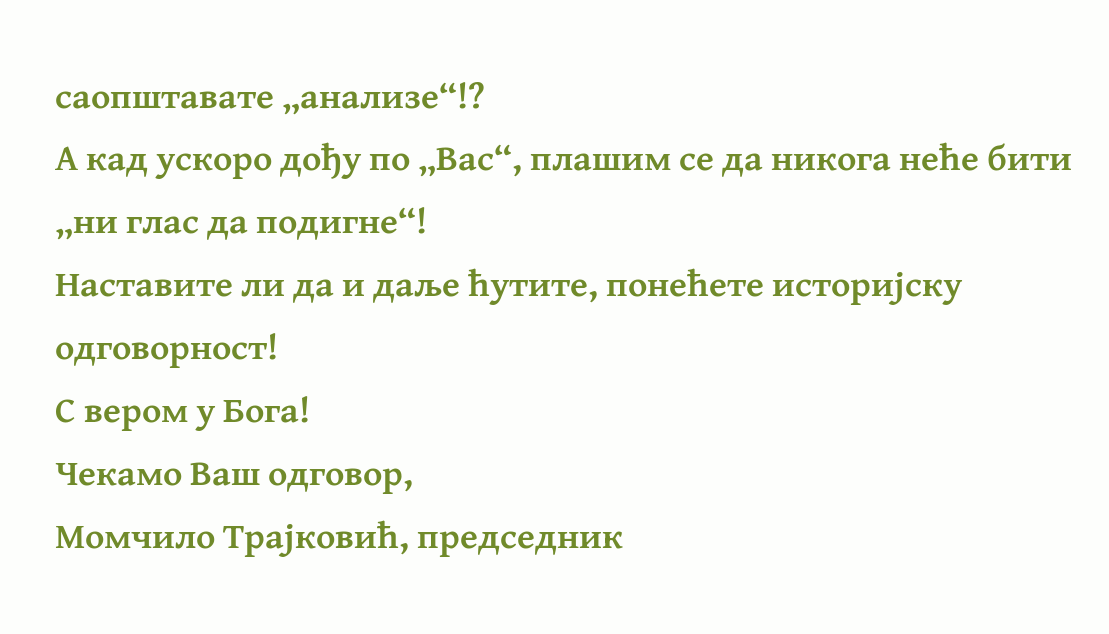саопштавате „анализе“!?
А кад ускоро дођу по „Вас“, плашим се да никога неће бити „ни глас да подигне“!
Наставите ли да и даље ћутите, понећете историјску одговорност!
С вером у Бога!
Чекамо Ваш одговор,
Момчило Трајковић, председник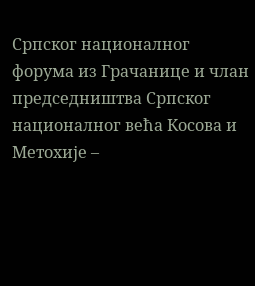Српског националног форума из Грачанице и члан председништва Српског националног већа Косова и Метохије –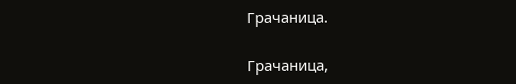Грачаница.

Грачаница,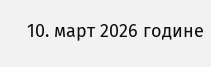10. март 2026 године